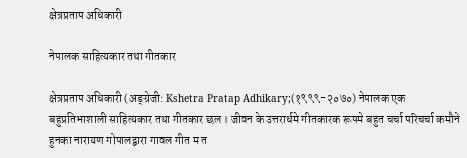क्षेत्रप्रताप अधिकारी

नेपालक साहित्यकार तथा गीतकार

क्षेत्रप्रताप अधिकारी (अङ्ग्रेजी: Kshetra Pratap Adhikary;(१९९९-२०७०) नेपालक एक बहुप्रतिभाशाली साहित्यकार तथा गीतकार छल । जीवन के उत्तरार्धमे गीतकारक रूपमे बहुत चर्चा परिचर्चा कमौने हुनका नारायण गोपालद्वारा गावल गीत म त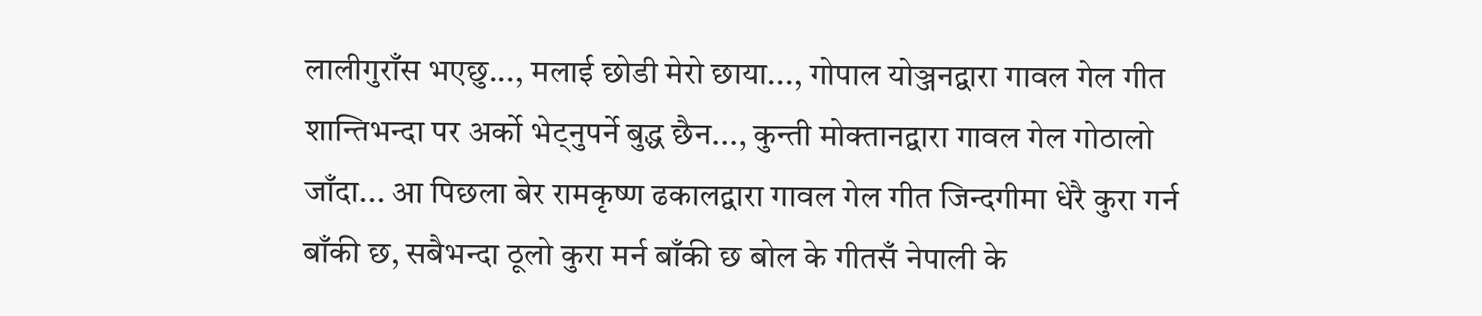लालीगुराँस भएछु..., मलाई छोडी मेरो छाया..., गोपाल योञ्जनद्वारा गावल गेल गीत शान्तिभन्दा पर अर्को भेट्नुपर्ने बुद्ध छैन..., कुन्ती मोक्तानद्वारा गावल गेल गोठालो जाँदा... आ पिछला बेर रामकृष्ण ढकालद्वारा गावल गेल गीत जिन्दगीमा धेरै कुरा गर्न बाँकी छ, सबैभन्दा ठूलो कुरा मर्न बाँकी छ बोल के गीतसँ नेपाली के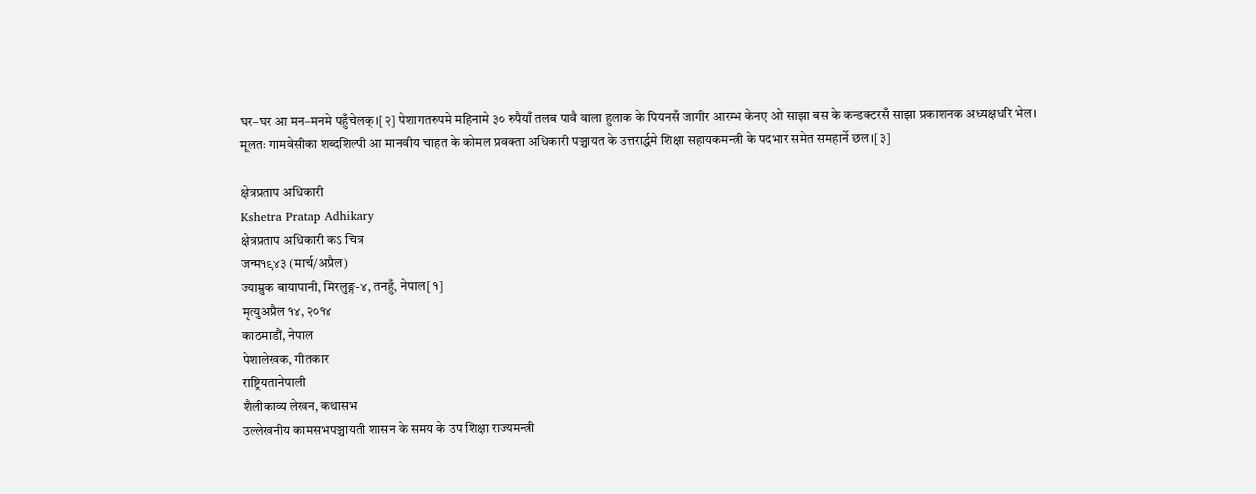घर–घर आ मन–मनमे पहुँचेलक्।[२] पेशागतरुपमे महिनामे ३० रुपैयाँ तलब पावै वाला हुलाक के पियनसँ जागीर आरम्भ केनए ओ साझा बस के कन्डक्टरसँ साझा प्रकाशनक अध्यक्षधरि भेल। मूलतः गामवेसीका शब्दशिल्पी आ मानवीय चाहत के कोमल प्रवक्ता अधिकारी पञ्चायत के उत्तरार्द्धमे शिक्षा सहायकमन्त्री के पदभार समेत समहार्ने छल।[३]

क्षेत्रप्रताप अधिकारी
Kshetra Pratap Adhikary
क्षेत्रप्रताप अधिकारी कऽ चित्र
जन्म१९४३ (मार्च/अप्रैल)
ज्याम्रुक बायापानी, मिरलुङ्ग-४, तनहुँ, नेपाल[१]
मृत्युअप्रैल १४, २०१४
काठमाडौं, नेपाल
पेशालेखक, गीतकार
राष्ट्रियतानेपाली
शैलीकाव्य लेखन, कथासभ
उल्लेखनीय कामसभपञ्चायती शासन के समय के उप शिक्षा राज्यमन्त्री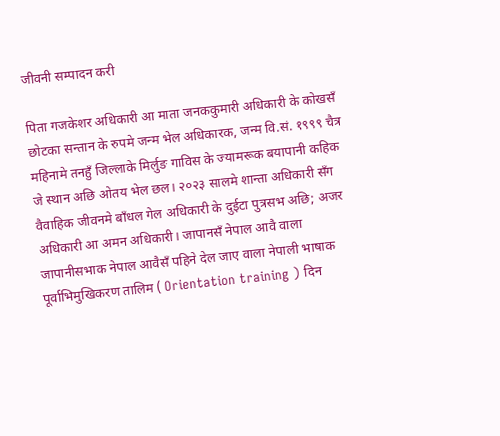जीवनी सम्पादन करी

पिता गजकेशर अधिकारी आ माता जनककुमारी अधिकारी के कोखसँ छोटका सन्तान के रुपमे जन्म भेल अधिकारक, जन्म वि.सं. १९९९ चैत्र महिनामे तनहुँ जिल्लाके मिर्लुङ गाविस के ज्यामरूक बयापानी कहिक जे स्थान अछि ओतय भेल छल। २०२३ सालमे शान्ता अधिकारी सँग वैवाहिक जीवनमे बाँधल गेल अधिकारी के दुईटा पुत्रसभ अछि; अजर अधिकारी आ अमन अधिकारी। जापानसँ नेपाल आवै वाला जापानीसभाक नेपाल आवैसँ पहिने देल जाए वाला नेपाली भाषाक पूर्वाभिमुखिकरण तालिम ( Orientation training ) दिन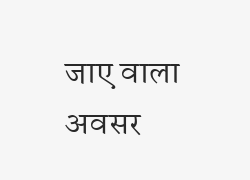जाए वाला अवसर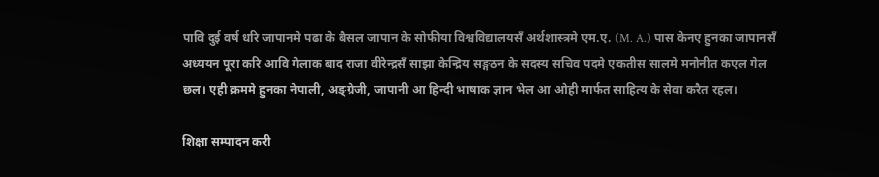पावि दुई वर्ष धरि जापानमे पढा के बैसल जापान के सोफीया विश्वविद्यालयसँ अर्थशास्त्रमे एम.ए. (M. A.) पास केनए हुनका जापानसँ अध्ययन पूरा करि आवि गेलाक बाद राजा वीरेन्द्रसँ साझा केन्द्रिय सङ्गठन के सदस्य सचिव पदमे एकतीस सालमे मनोनीत कएल गेल छल। एही क्रममे हुनका नेपाली, अङ्ग्रेजी, जापानी आ हिन्दी भाषाक ज्ञान भेल आ ओही मार्फत साहित्य के सेवा करैत रहल।

शिक्षा सम्पादन करी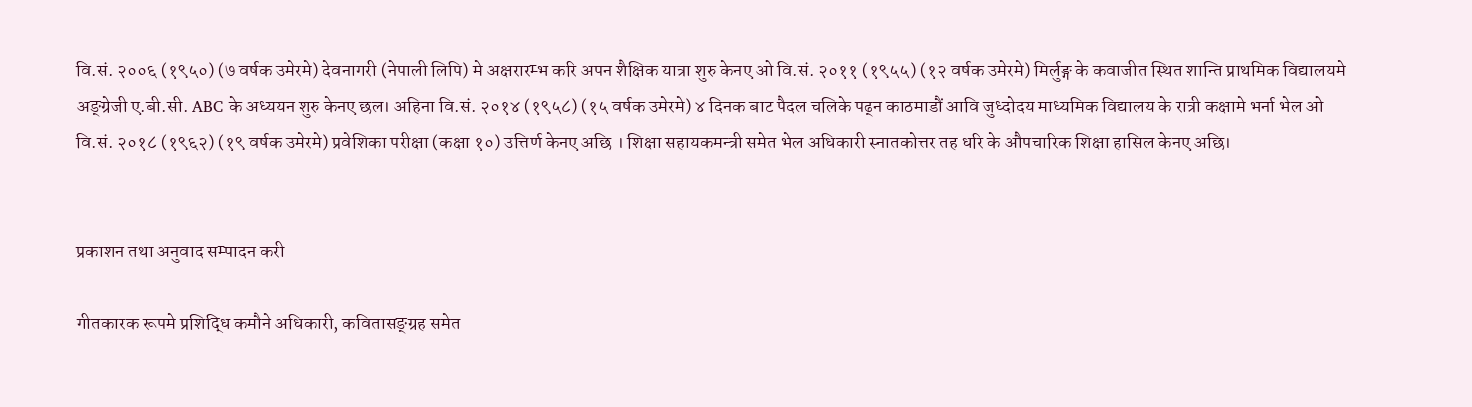वि.सं. २००६ (१९५०) (७ वर्षक उमेरमे) देवनागरी (नेपाली लिपि) मे अक्षरारम्भ करि अपन शैक्षिक यात्रा शुरु केनए ओ वि.सं. २०११ (१९५५) (१२ वर्षक उमेरमे) मिर्लुङ्ग के कवाजीत स्थित शान्ति प्राथमिक विद्यालयमे अङ्ग्रेजी ए.बी.सी. ABC के अध्ययन शुरु केनए छल। अहिना वि.सं. २०१४ (१९५८) (१५ वर्षक उमेरमे) ४ दिनक बाट पैदल चलिके पढ्न काठमाडौं आवि जुध्दोदय माध्यमिक विद्यालय के रात्री कक्षामे भर्ना भेल ओ वि.सं. २०१८ (१९६२) (१९ वर्षक उमेरमे) प्रवेशिका परीक्षा (कक्षा १०) उत्तिर्ण केनए अछि । शिक्षा सहायकमन्त्री समेत भेल अधिकारी स्नातकोत्तर तह धरि के औपचारिक शिक्षा हासिल केनए अछि।


प्रकाशन तथा अनुवाद सम्पादन करी

गीतकारक रूपमे प्रशिद्धि कमौने अधिकारी, कवितासङ्ग्रह समेत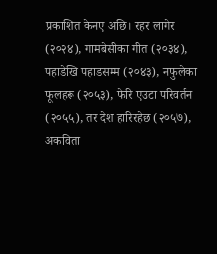प्रकाशित केनए अछि। रहर लागेर (२०२४), गामबेसीका गीत (२०३४), पहाडेखि पहाडसम्म (२०४३), नफुलेका फूलहरू (२०५३), फेरि एउटा परिवर्तन (२०५५), तर देश हारिरहेछ (२०५७), अकविता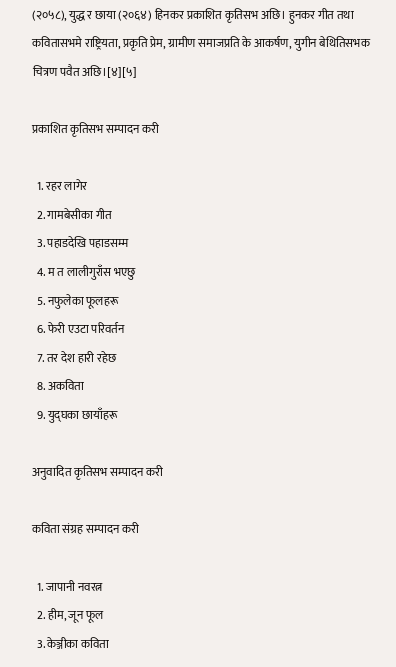(२०५८), युद्ध र छाया (२०६४) हिनकर प्रकाशित कृतिसभ अछि। हुनकर गीत तथा कवितासभमे राष्ट्रियता, प्रकृति प्रेम, ग्रामीण समाजप्रति के आकर्षण, युगीन बेथितिसभक चित्रण पवैत अछि।[४][५]

प्रकाशित कृतिसभ सम्पादन करी

  1. रहर लागेर
  2. गामबेसीका गीत
  3. पहाडदेखि पहाडसम्म
  4. म त लालीगुराँस भएछु
  5. नफुलेका फूलहरू
  6. फेरी एउटा परिवर्तन
  7. तर देश हारी रहेछ
  8. अकविता
  9. युद्घका छायाँहरू

अनुवादित कृतिसभ सम्पादन करी

कविता संग्रह सम्पादन करी

  1. जापानी नवरत्न
  2. हीम, जून फूल
  3. केञ्जीका कविता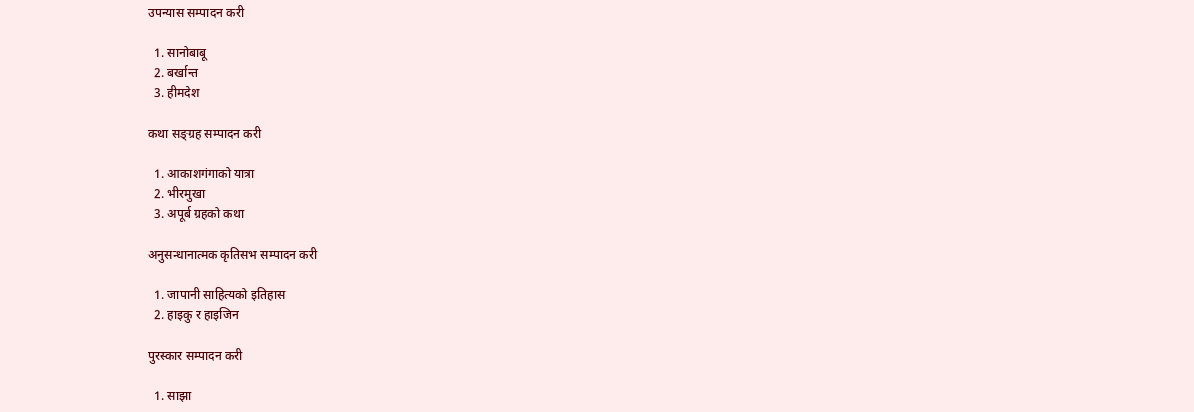उपन्यास सम्पादन करी

  1. सानोबाबू
  2. बर्खान्त
  3. हीमदेश

कथा सङ्ग्रह सम्पादन करी

  1. आकाशगंगाको यात्रा
  2. भीरमुखा
  3. अपूर्ब ग्रहको कथा

अनुसन्धानात्मक कृतिसभ सम्पादन करी

  1. जापानी साहित्यको इतिहास
  2. हाइकु र हाइजिन

पुरस्कार सम्पादन करी

  1. साझा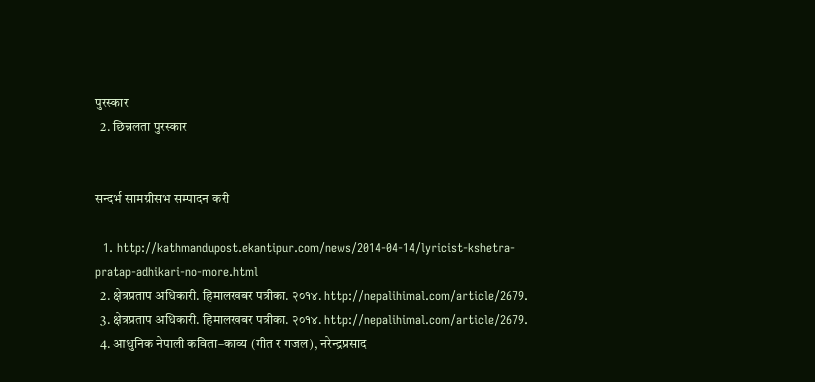पुरस्कार
  2. छिन्नलता पुरस्कार


सन्दर्भ सामग्रीसभ सम्पादन करी

  1. http://kathmandupost.ekantipur.com/news/2014-04-14/lyricist-kshetra-pratap-adhikari-no-more.html
  2. क्षेत्रप्रताप अधिकारी. हिमालखबर पत्रीका. २०१४. http://nepalihimal.com/article/2679.
  3. क्षेत्रप्रताप अधिकारी. हिमालखबर पत्रीका. २०१४. http://nepalihimal.com/article/2679.
  4. आधुनिक नेपाली कविता–काव्य (गीत र गजल), नरेन्द्रप्रसाद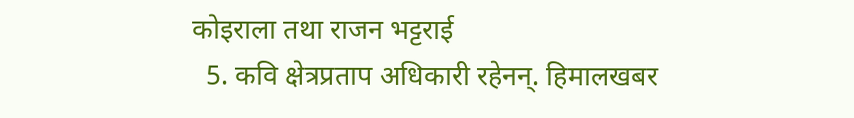कोइराला तथा राजन भट्टराई
  5. कवि क्षेत्रप्रताप अधिकारी रहेनन्. हिमालखबर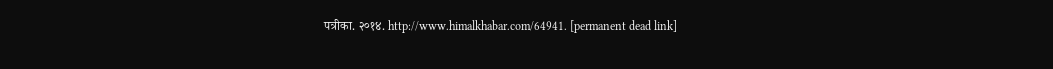पत्रीका. २०१४. http://www.himalkhabar.com/64941. [permanent dead link]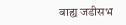बाह्य जडीसभ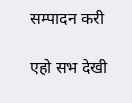सम्पादन करी

एहो सभ देखी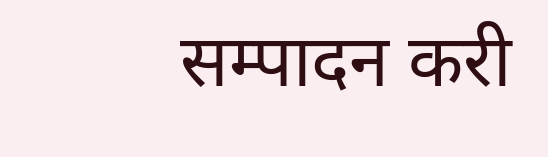सम्पादन करी